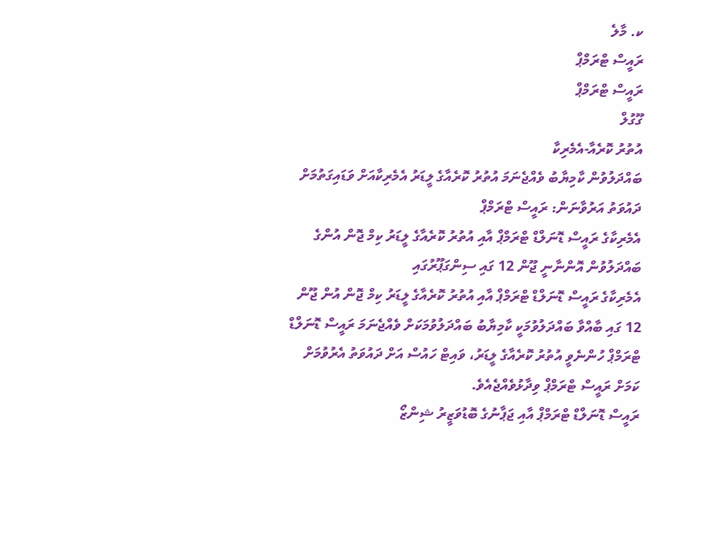ކ. މާލެ
ރައީސް ޓްރަމްޕް
ރައީސް ޓްރަމްޕް
ގޫގުލް
އުތުރު ކޮރެއާ-އެމެރިކާ
ބައްދަލުވުން ކާމިޔާބު ވެއްޖެނަމަ އުތުރު ކޮރެއާގެ ލީޑަރު އެމެރިކާއަށް ވަޑައިގަތުމަށް ދައުވަތު އަރުވާނަން: ރައީސް ޓްރަމްޕް
އެމެރިކާގެ ރައީސް ޑޮނަލްޑް ޓްރަމްޕް އާއި އުތުރު ކޮރެއާގެ ލީޑަރު ކިމް ޖޮން އުންގެ ބައްދަލުވުން އޮންނާނީ ޖޫން 12 ގައި ސިންގަޕޫރުގައި
އެމެރިކާގެ ރައީސް ޑޮނަލްޑް ޓްރަމްޕް އާއި އުތުރު ކޮރެއާގެ ލީޑަރު ކިމް ޖޮން އުން ޖޫން 12 ގައި ބާއްވާ ބައްދަލުވުމަކީ ކާމިޔާބު ބައްދަލުވުމަކަށް ވެއްޖެނަމަ ރައީސް ޑޮނަލްޑް ޓްރަމްޕް ހުންނެވީ އުތުރު ކޮރެއާގެ ލީޑަރު، ވައިޓް ހައުސް އަށް ދައުވަތު އެރުވުމަށް ކަމަށް ރައީސް ޓްރަމްޕް ވިދާޅުވެއްޖެއެވެ.
ރައީސް ޑޮނަލްޑް ޓްރަމްޕް އާއި ޖަޕާނުގެ ބޮޑުވަޒީރު ޝިންޒޯ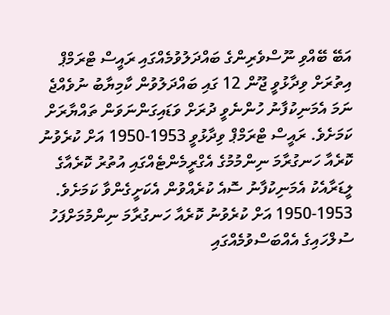އަބޭ ބޭއްވި ނޫސްވެރިންގެ ބައްދަލުވުމެއްގައި ރައީސް ޓްރަމްޕް އިތުރަށް ވިދާޅުވީ ޖޫން 12 ގައި ބައްދަލުވުން ކާމިޔާބު ނުވެއްޖެ ނަމަ އެމަނިކުފާނު ހުންނެވީ ދުރަށް ވަޑައިގަންނަވަން ތައްޔާރަށް ކަމަށެވެ. ރައީސް ޓްރަމްޕް ވިދާޅުވީ 1953-1950 އަށް ކުރެވުނު ކޮރެއާ ހަނގުރާމަ ނިންމުމުގެ އެގްރީމެންޓެއްގައި އުތުރު ކޮރެއާގެ ލީޑަރާއެކު އެމަނިކުފާނު ސޮއެ ކުރެއްވުން އެކަށީގެންވާ ކަމަށެވެ. 1953-1950 އަށް ކުރެވުނު ކޮރެއާ ހަނގުރާމަ ނިންމުމަށްފަހު ސުލްހައިގެ އެއްބަސްވުމެއްގައި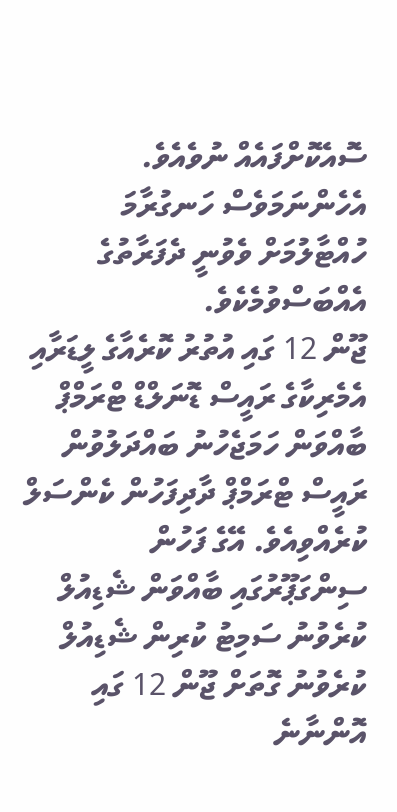ސޮއެކޮށްފައެއް ނުވެއެވެ. އެހެންނަމަވެސް ހަނގުރާމަ ހުއްޓާލުމަށް ވެވުނީ ދެފަރާތުގެ އެއްބަސްވުމެކެވެ.
ޖޫން 12 ގައި އުތުރު ކޮރެއާގެ ލީޑަރާއި އެމެރިކާގެ ރައީސް ޑޮނަލްޑް ޓްރަމްޕް ބާއްވަން ހަމަޖެހުނު ބައްދަލުވުން ރައީސް ޓްރަމްޕް ދާދިފަހުން ކެންސަލް ކުރެއްވިއެވެ. އޭގެ ފަހުން ސިންގަޕޫރުގައި ބާއްވަން ޝެޑިއުލް ކުރެވުނު ސަމިޓު ކުރިން ޝެޑިއުލް ކުރެވުނު ގޮތަށް ޖޫން 12 ގައި އޮންނާނެ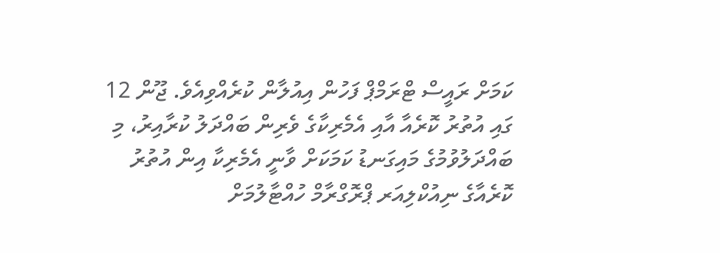ކަމަށް ރައީސް ޓްރަމްޕް ފަހުން އިއުލާން ކުރެއްވިއެވެ. ޖޫން 12 ގައި އުތުރު ކޮރެއާ އާއި އެމެރިކާގެ ވެރިން ބައްދަލު ކުރާއިރު، މި ބައްދަލުވުމުގެ މައިގަނޑު ކަމަކަށް ވާނީ އެމެރިކާ އިން އުތުރު ކޮރެއާގެ ނިއުކްލިއަރ ޕްރޮގްރާމް ހުއްޓާލުމަށް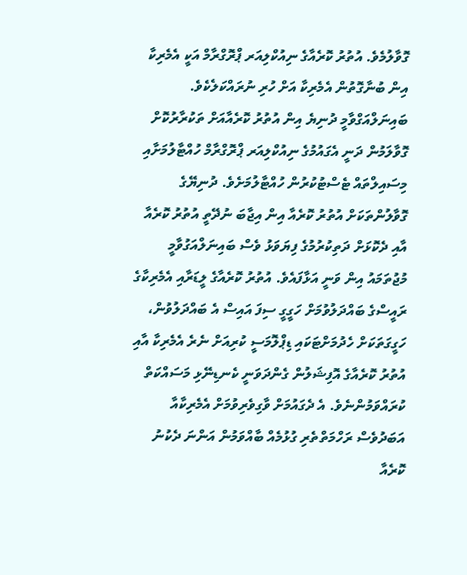ގޮވާލުމެވެ. އުތުރު ކޮރެއާގެ ނިއުކްލިއަރ ޕްރޮގްރާމް އަކީ އެމެރިކާ އިން ބުނާގޮތުން އެމެރިކާ އަށް ހުރި ނުރައްކަލެކެވެ.
ބައިނަލްއަގްވާމީ ދުނިޔެ އިން އުތުރު ކޮރެއާއަށް ތަކުރާރުކޮށް ގޮވާލަމުން ދަނީ އެގައުމުގެ ނިއުކްލިއަރ ޕްރޮގްރާމް ހުއްޓާލުމަށާއި މިސައިލްތައް ޓެސްޓުކުރުން ހުއްޓާލުމަށެވެ. ދުނިޔޭގެ ގޮވާލުންތަކަށް އުތުރު ކޮރެއާ އިން އިޖާބަ ނުދޭތީ އުތުރު ކޮރެއާ އާއި ދެކޮޅަށް ދަތިކުރުމުގެ ފިޔަވަޅު ވެސް ބައިނަލްއަގުވާމީ މުޖުތަމައު އިން ވަނީ އަޅާފައެވެ. އުތުރު ކޮރެއާގެ ލީޑަރާއި އެމެރިކާގެ ރައީސްގެ ބައްދަލުވުމަށް ހަގީގީ ސިފަ އައިސް އެ ބައްދަލުވުން، ހަގީގަތަކަށް ހެދުމަށްޓަކައި ޑިޕްލޮމަސީ ކުރިއަށް ނެރެ އެމެރިކާ އާއި އުތުރު ކޮރެއާގެ އޮފިޝަލުން ގެންދަވަނީ ކެނޑިނޭޅި މަސައްކަތް ކުރައްވަމުންނެވެ. އެ ދެގައުމަށް ވާގިވެރިވުމަށް އެމެރިކާއާ އަބަދުވެސް ރަހްމަތްތެރި ގުޅުމެއް ބާއްވަމުން އަންނަ ދެކުނު ކޮރެއާ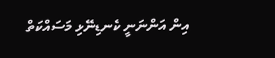އިން އަންނަނީ ކެނޑިނޭޅި މަސައްކަތް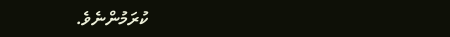ކުރަމުންނެވެ.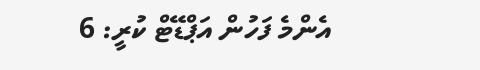އެންމެ ފަހުން އަޕްޑޭޓް ކުރީ: 6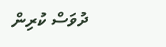ދުވަސް ކުރިން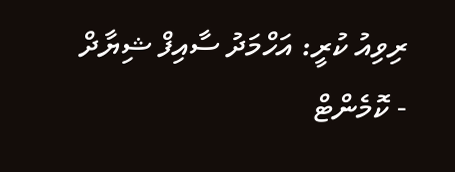ރިވިއު ކުރީ: އަހްމަދު ސާއިފް ޝިޔާދް
- ކޮމެންޓް